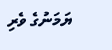ޔަމަނުގެ ވެރި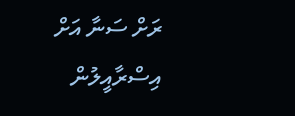ރަށް ސަނާ އަށް އިސްރާއީލުން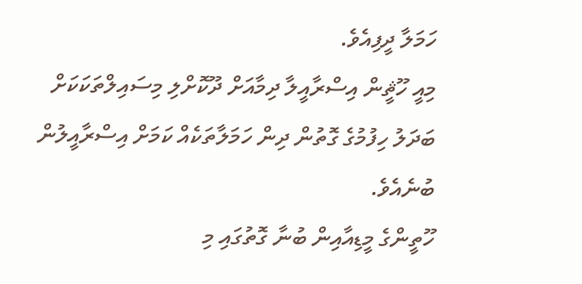ހަމަލާ ދީފިއެވެ.
މިއީ ހޫޘީން އިސްރާއީލާ ދިމާއަށް ދޫކޮށްލި މިސައިލްތަކަކަށް ބަދަލު ހިފުމުގެ ގޮތުން ދިން ހަމަލާތަކެއް ކަމަށް އިސްރާއީލުން ބުނެއެވެ.
ހޫތީންގެ މީޑިއާއިން ބުނާ ގޮތުގައި މި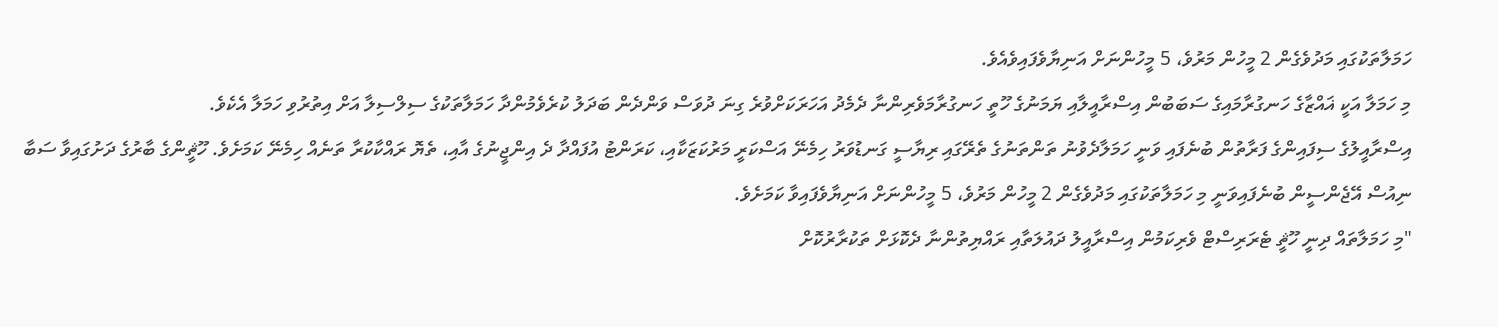ހަމަލާތަކުގައި މަދުވެގެން 2 މީހުން މަރުވެ، 5 މީހުންނަށް އަނިޔާވެފައިވެއެވެ.
މި ހަމަލާ އަކީ ޣައްޒާގެ ހަނގުރާމައިގެ ސަބަބުން އިސްރާއީލާއި ޔަމަނުގެ ހޫތީ ހަނގުރާމަވެރިންނާ ދެމެދު އަހަރަކަށްވުރެ ގިނަ ދުވަސް ވަންދެން ބަދަލު ކުރެވެމުންދާ ހަމަލާތަކުގެ ސިލްސިލާ އަށް އިތުރުވި ހަމަލާ އެކެވެ.
އިސްރާއީލުގެ ސިފައިންގެ ފަރާތުން ބުނެފައި ވަނީ ހަމަލާދެވުނު ތަންތަނުގެ ތެރޭގައި ރިޔާސީ ގަނޑުވަރު ހިމެނޭ އަސްކަރީ މަރުކަޒަކާއި، ކަރަންޓު އުފައްދާ ދެ އިންޖީނުގެ އާއި، ތެޔޮ ރައްކާކުރާ ތަނެއް ހިމެނޭ ކަމަށެވެ. ހޫޘީންގެ ބާރުގެ ދަށުގައިވާ ސަބާ ނިއުސް އޭޖެންސީން ބުނެފައިވަނީ މި ހަމަލާތަކުގައި މަދުވެގެން 2 މީހުން މަރުވެ، 5 މީހުންނަށް އަނިޔާވެފައިވާ ކަމަށެވެ.
"މި ހަމަލާތައް ދިނީ ހޫޘީ ޓެރަރިސްޓް ވެރިކަމުން އިސްރާއީލު ދައުލަތާއި ރައްޔިތުންނާ ދެކޮޅަށް ތަކުރާރުކޮށް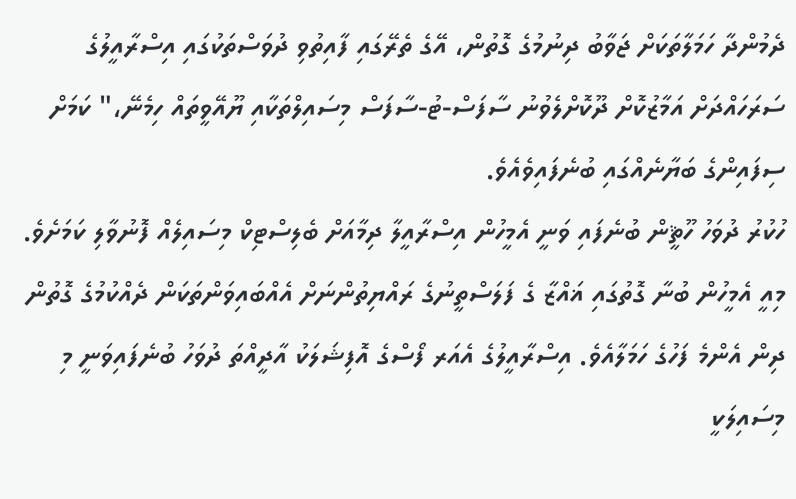ދެމުންދާ ހަމަލާތަކަށް ޖަވާބު ދިނުމުގެ ގޮތުން، އޭގެ ތެރޭގައި ފާއިތުވި ދުވަސްތަކުގައި އިސްރާއީލުގެ ސަރަހައްދަށް އަމާޒުކޮށް ދޫކޮށްލެވުނު ސާފަސް-ޓު-ސާފަސް މިސައިލްތަކާއި ޔޫއޭވީތައް ހިމެނޭ،" ކަމަށް ސިފައިންގެ ބަޔާނެއްގައި ބުނެފައިވެއެވެ.
ހުކުރު ދުވަހު ހޫޘީން ބުނެފައި ވަނީ އެމީހުން އިސްރާއީލާ ދިމާއަށް ބެލިސްޓިކް މިސައިލެއް ފޮނުވާލި ކަމަށެވެ. މިއީ އެމީހުން ބުނާ ގޮތުގައި ޣައްޒާ ގެ ފަލަސްތީނުގެ ރައްޔިތުންނަށް އެއްބައިވަންތަކަން ދެއްކުމުގެ ގޮތުން ދިން އެންމެ ފަހުގެ ހަމަލާއެވެ. އިސްރާއީލުގެ އެއަރ ފޯސްގެ އޮފިޝަލަކު އާދީއްތަ ދުވަހު ބުނެފައިވަނީ މި މިސައިލަކީ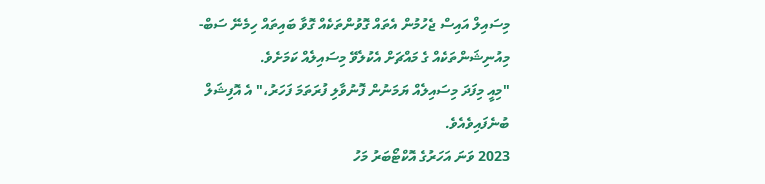މިސައިލް އައިސް ޖެހުމުން އެތައް ގޮވުންތަކެއް ގޮވާ ބައިތައް ހިމެނޭ ސަބް-މިއުނިޝަންތަކެއް ގެ މައްޗަށް އެކުލެވޭ މިސައިލެއް ކަމަށެވެ.
"މިއީ މިފަދަ މިސައިލެއް ޔަމަނުން ފޮނުވާލި ފުރަތަމަ ފަހަރު،" އެ އޮފިޝަލް ބުނެފައިވެއެވެ.
2023 ވަނަ އަހަރުގެ އޮކްޓޯބަރު މަހު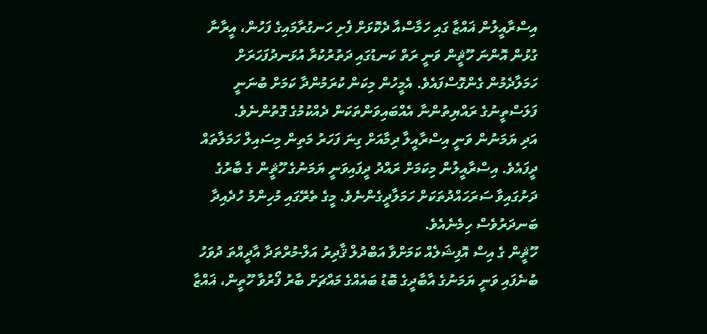އިސްރާއީލުން ޣައްޒާ ގައި ހަމާސްއާ ދެކޮޅަށް ފެށި ހަނގުރާމައިގެ ފަހުން، އީރާނާ ގުޅުން އޮންނަ ހޫޘީން ވަނީ ރަތް ކަނޑުގައި ދަތުރުކުރާ އުޅަނދުފަހަރަށް ހަމަލާދެމުން ގެންގޮސްފައެވެ. އެމީހުން މިކަން ކުރަމުންދާ ކަމަށް ބުނަނީ ފަލަސްތީނުގެ ރައްޔިތުންނާ އެއްބައިވަންތަކަން ދެއްކުމުގެ ގޮތުންނެވެ.
އަދި ޔަމަނުން ވަނީ އިސްރާއީލާ ދިމާއަށް ގިނަ ފަހަރު މަތިން މިސައިލް ހަމަލާތައް ދީފައެވެ. އިސްރާއީލުން މިކަމަށް ރައްދު ދީފައިވަނީ ޔަމަނުގެ ހޫޘީން ގެ ބާރުގެ ދަށުގައިވާ ސަރަހައްދުތަކަށް ހަމަލާދީގެންނެވެ. މީގެ ތެރޭގައި މުހިންމު ހުދެއިދާ ބަނދަރުވެސް ހިމެނެއެވެ.
ހޫޘީން ގެ އިސް އޮފިޝަލެއް ކަމަށްވާ އަބްދުލް ޤާދިރު އަލް-މުރްތަދާ އާދީއްތަ ދުވަހު ބުނެފައި ވަނީ ޔަމަނުގެ އާބާދީގެ ބޮޑު ބައެއްގެ މައްޗަށް ބާރު ފޯރުވާ ހޫތީން، ޣައްޒާ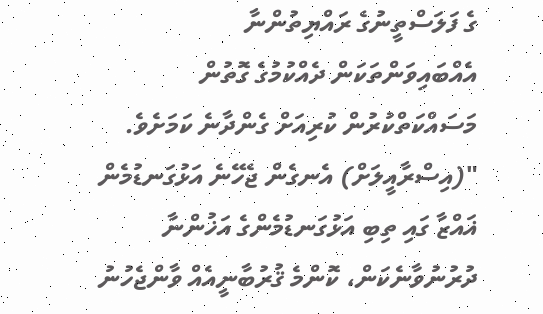ގެ ފަލަސްތީނުގެ ރައްޔިތުންނާ އެއްބައިވަންތަކަން ދެއްކުމުގެ ގޮތުން މަސައްކަތްކުރުން ކުރިއަށް ގެންދާނެ ކަމަށެވެ.
"(އިސްރާއީލަށް) އެނގެން ޖެހޭނެ އަޅުގަނޑުމެން ޣައްޒާ ގައި ތިބި އަޅުގަނޑުމެންގެ އަޚުންނާ ދުރުނުވާނެކަން، ކޮންމެ ޤުރުބާނީއެއް ވާންޖެހުނު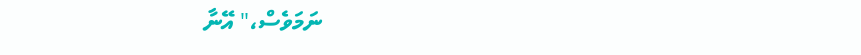ނަމަވެސް،" އޭނާ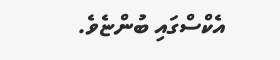އެކްސްގައި ބުންޏެވެ.